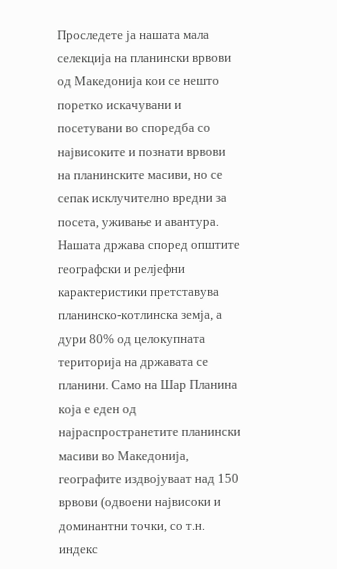Проследете ја нашата мала селекција на планински врвови од Македонија кои се нешто поретко искачувани и посетувани во споредба со највисоките и познати врвови на планинските масиви, но се сепак исклучително вредни за посета, уживање и авантура.
Нашата држава според општите географски и релјефни карактеристики претставува планинско-котлинска земја, а дури 80% од целокупната територија на државата се планини. Само на Шар Планина која е еден од најраспространетите планински масиви во Македонија, географите издвојуваат над 150 врвови (одвоени највисоки и доминантни точки, со т.н. индекс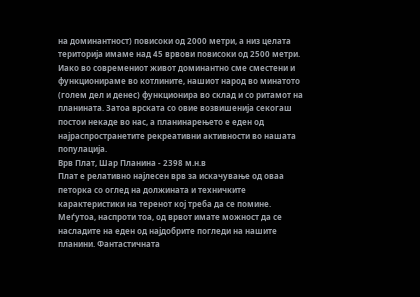на доминантност) повисоки од 2000 метри, а низ целата територија имаме над 45 врвови повисоки од 2500 метри.
Иако во современиот живот доминантно сме сместени и функционираме во котлините, нашиот народ во минатото (голем дел и денес) функционира во склад и со ритамот на планината. Затоа врската со овие возвишенија секогаш постои некаде во нас, а планинарењето е еден од најраспространетите рекреативни активности во нашата популација.
Врв Плат, Шар Планина - 2398 м.н.в
Плат е релативно најлесен врв за искачување од оваа петорка со оглед на должината и техничките карактеристики на теренот кој треба да се помине. Меѓутоа, наспроти тоа, од врвот имате можност да се насладите на еден од најдобрите погледи на нашите планини. Фантастичната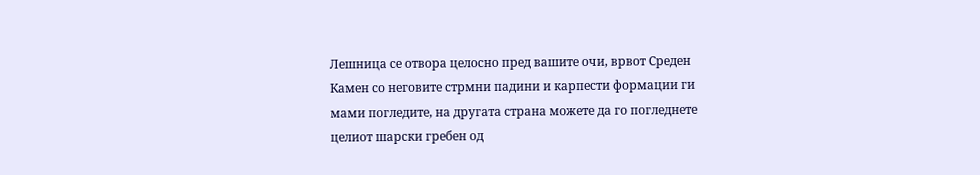Лешница се отвора целосно пред вашите очи, врвот Среден Камен со неговите стрмни падини и карпести формации ги мами погледите, на другата страна можете да го погледнете целиот шарски гребен од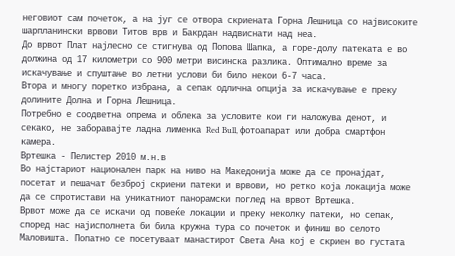неговиот сам почеток, а на југ се отвора скриената Горна Лешница со највисоките шарпланински врвови Титов врв и Бакрдан надвиснати над неа.
До врвот Плат најлесно се стигнува од Попова Шапка, а горе-долу патеката е во должина од 17 километри со 900 метри висинска разлика. Оптимално време за искачување и спуштање во летни услови би било некои 6-7 часа.
Втора и многу поретко избрана, а сепак одлична опција за искачување е преку долините Долна и Горна Лешница.
Потребно е соодветна опрема и облека за условите кои ги наложува денот, и секако, не заборавајте ладна лименка Red Bull, фотоапарат или добра смартфон камера.
Вртешка - Пелистер 2010 м.н.в
Во најстариот национален парк на ниво на Македонија може да се пронајдат, посетат и пешачат безброј скриени патеки и врвови, но ретко која локација може да се спротистави на уникатниот панорамски поглед на врвот Вртешка.
Врвот може да се искачи од повеќе локации и преку неколку патеки, но сепак, според нас најисполнета би била кружна тура со почеток и финиш во селото Маловишта. Попатно се посетуваат манастирот Света Ана кој е скриен во густата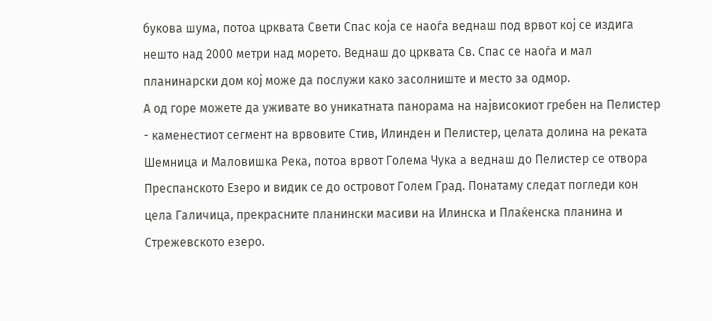букова шума, потоа црквата Свети Спас која се наоѓа веднаш под врвот кој се издига нешто над 2000 метри над морето. Веднаш до црквата Св. Спас се наоѓа и мал планинарски дом кој може да послужи како засолниште и место за одмор.
А од горе можете да уживате во уникатната панорама на највисокиот гребен на Пелистер - каменестиот сегмент на врвовите Стив, Илинден и Пелистер, целата долина на реката Шемница и Маловишка Река, потоа врвот Голема Чука а веднаш до Пелистер се отвора Преспанското Езеро и видик се до островот Голем Град. Понатаму следат погледи кон цела Галичица, прекрасните планински масиви на Илинска и Плаќенска планина и Стрежевското езеро.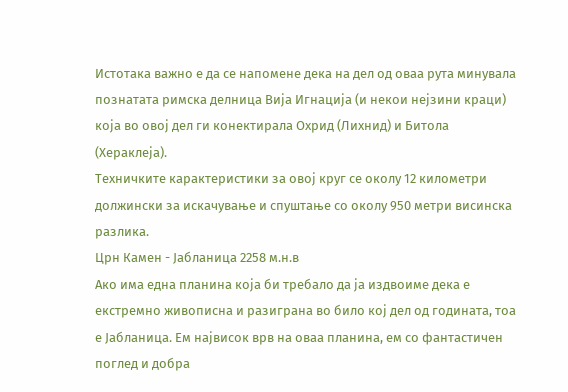Истотака важно е да се напомене дека на дел од оваа рута минувала познатата римска делница Вија Игнација (и некои нејзини краци) која во овој дел ги конектирала Охрид (Лихнид) и Битола (Хераклеја).
Техничките карактеристики за овој круг се околу 12 километри должински за искачување и спуштање со околу 950 метри висинска разлика.
Црн Камен - Јабланица 2258 м.н.в
Ако има една планина која би требало да ја издвоиме дека е екстремно живописна и разиграна во било кој дел од годината, тоа е Јабланица. Ем највисок врв на оваа планина, ем со фантастичен поглед и добра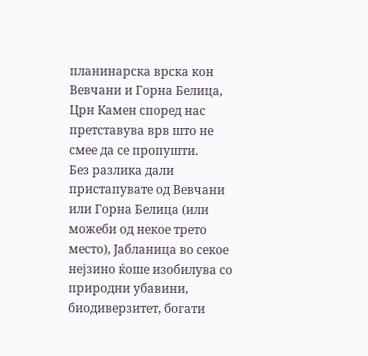планинарска врска кон Вевчани и Горна Белица, Црн Камен според нас претставува врв што не смее да се пропушти.
Без разлика дали пристапувате од Вевчани или Горна Белица (или можеби од некое трето место), Јабланица во секое нејзино ќоше изобилува со природни убавини, биодиверзитет, богати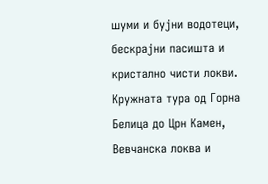шуми и бујни водотеци, бескрајни пасишта и кристално чисти локви.
Кружната тура од Горна Белица до Црн Камен, Вевчанска локва и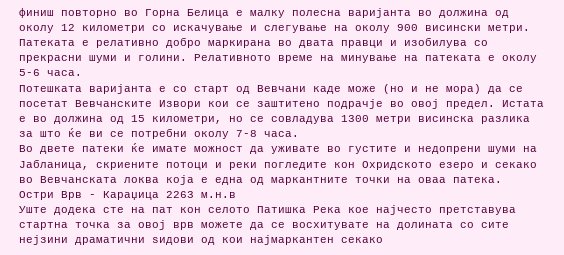финиш повторно во Горна Белица е малку полесна варијанта во должина од околу 12 километри со искачување и слегување на околу 900 висински метри. Патеката е релативно добро маркирана во двата правци и изобилува со прекрасни шуми и голини. Релативното време на минување на патеката е околу 5-6 часа.
Потешката варијанта е со старт од Вевчани каде може (но и не мора) да се посетат Вевчанските Извори кои се заштитено подрачје во овој предел. Истата е во должина од 15 километри, но се совладува 1300 метри висинска разлика за што ќе ви се потребни околу 7-8 часа.
Во двете патеки ќе имате можност да уживате во густите и недопрени шуми на Јабланица, скриените потоци и реки погледите кон Охридското езеро и секако во Вевчанската локва која е една од маркантните точки на оваа патека.
Остри Врв - Караџица 2263 м.н.в
Уште додека сте на пат кон селото Патишка Река кое најчесто претставува стартна точка за овој врв можете да се восхитувате на долината со сите нејзини драматични ѕидови од кои најмаркантен секако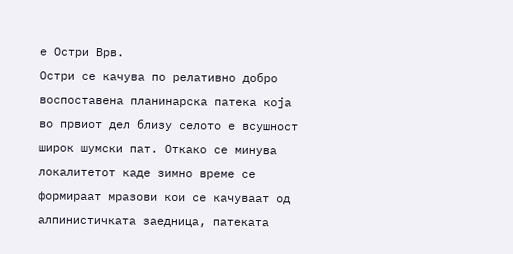е Остри Врв.
Остри се качува по релативно добро воспоставена планинарска патека која во првиот дел близу селото е всушност широк шумски пат. Откако се минува локалитетот каде зимно време се формираат мразови кои се качуваат од алпинистичката заедница, патеката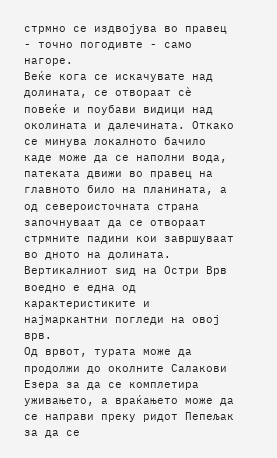стрмно се издвојува во правец - точно погодивте - само нагоре.
Веќе кога се искачувате над долината, се отвораат сѐ повеќе и поубави видици над околината и далечината. Откако се минува локалното бачило каде може да се наполни вода, патеката движи во правец на главното било на планината, а од североисточната страна започнуваат да се отвораат стрмните падини кои завршуваат во дното на долината. Вертикалниот ѕид на Остри Врв воедно е една од карактеристиките и најмаркантни погледи на овој врв.
Од врвот, турата може да продолжи до околните Салакови Езера за да се комплетира уживањето, а враќањето може да се направи преку ридот Пепељак за да се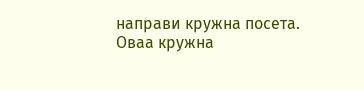направи кружна посета.
Оваа кружна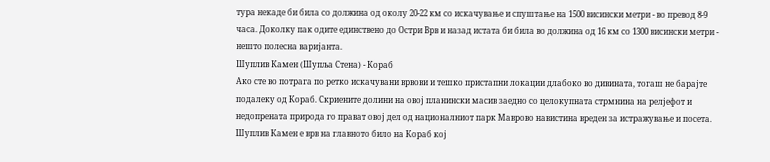тура некаде би била со должина од околу 20-22 км со искачување и спуштање на 1500 висински метри - во превод 8-9 часа. Доколку пак одите единствено до Остри Врв и назад истата би била во должина од 16 км со 1300 висински метри - нешто полесна варијанта.
Шуплив Камен (Шупља Стена) - Кораб
Ако сте во потрага по ретко искачувани врвови и тешко пристапни локации длабоко во дивината, тогаш не барајте подалеку од Кораб. Скриените долини на овој планински масив заедно со целокупната стрмнина на релјефот и недопрената природа го прават овој дел од националниот парк Маврово навистина вреден за истражување и посета.
Шуплив Камен е врв на главното било на Кораб кој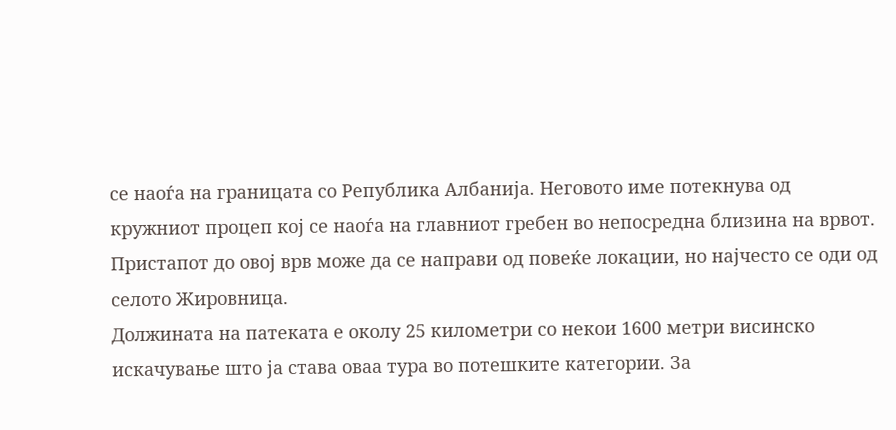се наоѓа на границата со Република Албанија. Неговото име потекнува од кружниот процеп кој се наоѓа на главниот гребен во непосредна близина на врвот. Пристапот до овој врв може да се направи од повеќе локации, но најчесто се оди од селото Жировница.
Должината на патеката е околу 25 километри со некои 1600 метри висинско искачување што ја става оваа тура во потешките категории. За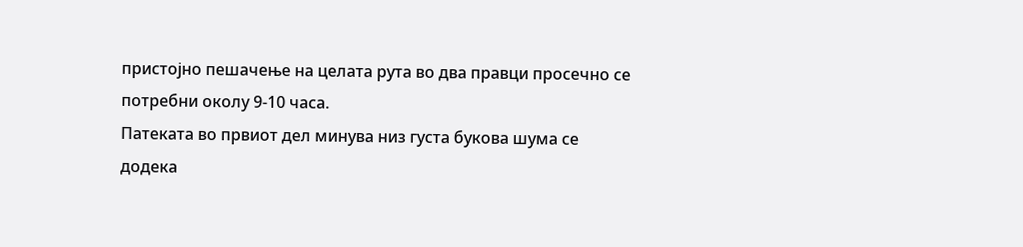пристојно пешачење на целата рута во два правци просечно се потребни околу 9-10 часа.
Патеката во првиот дел минува низ густа букова шума се додека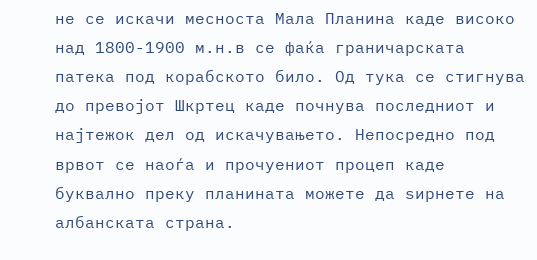не се искачи месноста Мала Планина каде високо над 1800-1900 м.н.в се фаќа граничарската патека под корабското било. Од тука се стигнува до превојот Шкртец каде почнува последниот и најтежок дел од искачувањето. Непосредно под врвот се наоѓа и прочуениот процеп каде буквално преку планината можете да ѕирнете на албанската страна.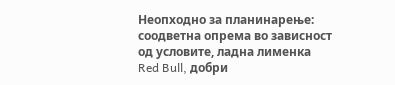Неопходно за планинарење: соодветна опрема во зависност од условите, ладна лименка Red Bull, добри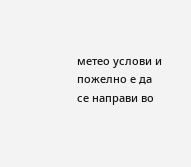метео услови и пожелно е да се направи во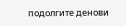подолгите денови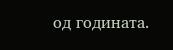од годината.